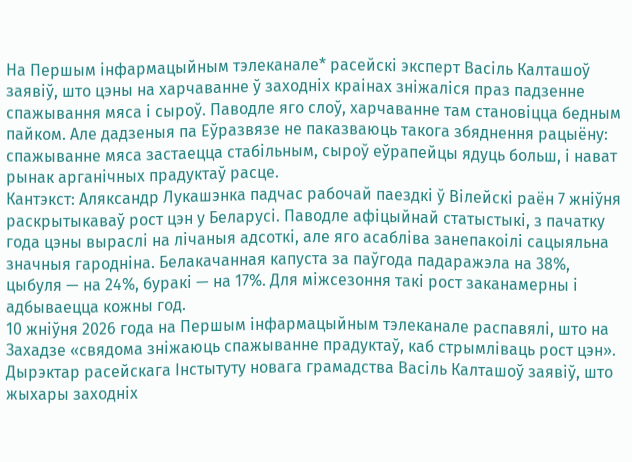На Першым інфармацыйным тэлеканале* расейскі эксперт Васіль Калташоў заявіў, што цэны на харчаванне ў заходніх краінах зніжаліся праз падзенне спажывання мяса і сыроў. Паводле яго слоў, харчаванне там становіцца бедным пайком. Але дадзеныя па Еўразвязе не паказваюць такога збяднення рацыёну: спажыванне мяса застаецца стабільным, сыроў еўрапейцы ядуць больш, і нават рынак арганічных прадуктаў расце.
Кантэкст: Аляксандр Лукашэнка падчас рабочай паездкі ў Вілейскі раён 7 жніўня раскрытыкаваў рост цэн у Беларусі. Паводле афіцыйнай статыстыкі, з пачатку года цэны выраслі на лічаныя адсоткі, але яго асабліва занепакоілі сацыяльна значныя гародніна. Белакачанная капуста за паўгода падаражэла на 38%, цыбуля — на 24%, буракі — на 17%. Для міжсезоння такі рост заканамерны і адбываецца кожны год.
10 жніўня 2026 года на Першым інфармацыйным тэлеканале распавялі, што на Захадзе «свядома зніжаюць спажыванне прадуктаў, каб стрымліваць рост цэн». Дырэктар расейскага Інстытуту новага грамадства Васіль Калташоў заявіў, што жыхары заходніх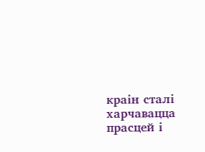краін сталі харчавацца прасцей і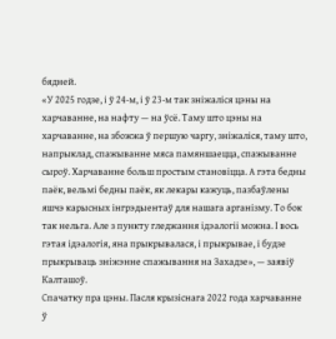бядней.
«У 2025 годзе, і ў 24-м, і ў 23-м так зніжаліся цэны на харчаванне, на нафту — на ўсё. Таму што цэны на харчаванне, на збожжа ў першую чаргу, зніжаліся, таму што, напрыклад, спажыванне мяса памяншаецца, спажыванне сыроў. Харчаванне больш простым становіцца. А гэта бедны паёк, вельмі бедны паёк, як лекары кажуць, пазбаўлены яшчэ карысных інгрэдыентаў для нашага арганізму. То бок так нельга. Але з пункту гледжання ідэалогіі можна. І вось гэтая ідэалогія, яна прыкрывалася, і прыкрывае, і будзе прыкрываць зніжэнне спажывання на Захадзе», — заявіў Калташоў.
Спачатку пра цэны. Пасля крызіснага 2022 года харчаванне ў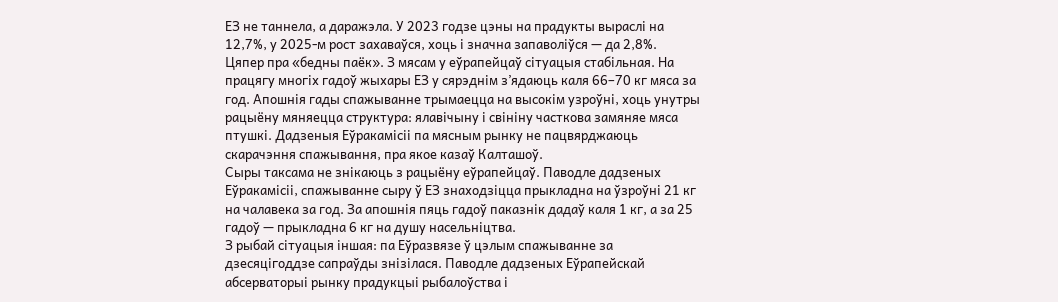ЕЗ не таннела, а даражэла. У 2023 годзе цэны на прадукты выраслі на 12,7%, у 2025-м рост захаваўся, хоць і значна запаволіўся — да 2,8%.
Цяпер пра «бедны паёк». З мясам у еўрапейцаў сітуацыя стабільная. На працягу многіх гадоў жыхары ЕЗ у сярэднім з’ядаюць каля 66–70 кг мяса за год. Апошнія гады спажыванне трымаецца на высокім узроўні, хоць унутры рацыёну мяняецца структура: ялавічыну і свініну часткова замяняе мяса птушкі. Дадзеныя Еўракамісіі па мясным рынку не пацвярджаюць скарачэння спажывання, пра якое казаў Калташоў.
Сыры таксама не знікаюць з рацыёну еўрапейцаў. Паводле дадзеных Еўракамісіі, спажыванне сыру ў ЕЗ знаходзіцца прыкладна на ўзроўні 21 кг на чалавека за год. За апошнія пяць гадоў паказнік дадаў каля 1 кг, а за 25 гадоў — прыкладна 6 кг на душу насельніцтва.
З рыбай сітуацыя іншая: па Еўразвязе ў цэлым спажыванне за дзесяцігоддзе сапраўды знізілася. Паводле дадзеных Еўрапейскай абсерваторыі рынку прадукцыі рыбалоўства і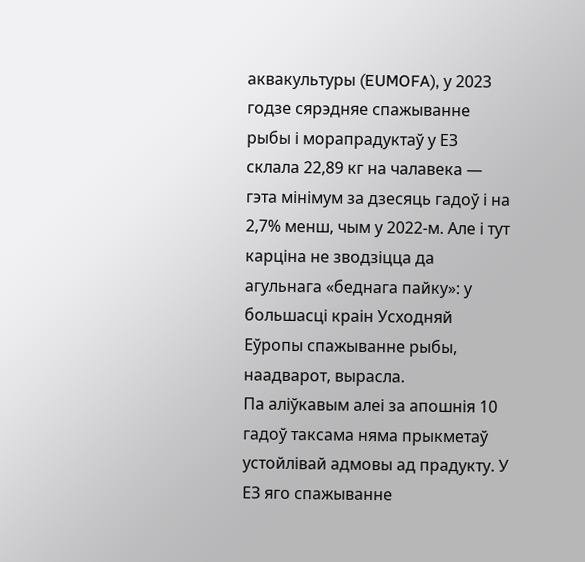аквакультуры (EUMOFA), у 2023 годзе сярэдняе спажыванне рыбы і морапрадуктаў у ЕЗ склала 22,89 кг на чалавека — гэта мінімум за дзесяць гадоў і на 2,7% менш, чым у 2022-м. Але і тут карціна не зводзіцца да агульнага «беднага пайку»: у большасці краін Усходняй Еўропы спажыванне рыбы, наадварот, вырасла.
Па аліўкавым алеі за апошнія 10 гадоў таксама няма прыкметаў устойлівай адмовы ад прадукту. У ЕЗ яго спажыванне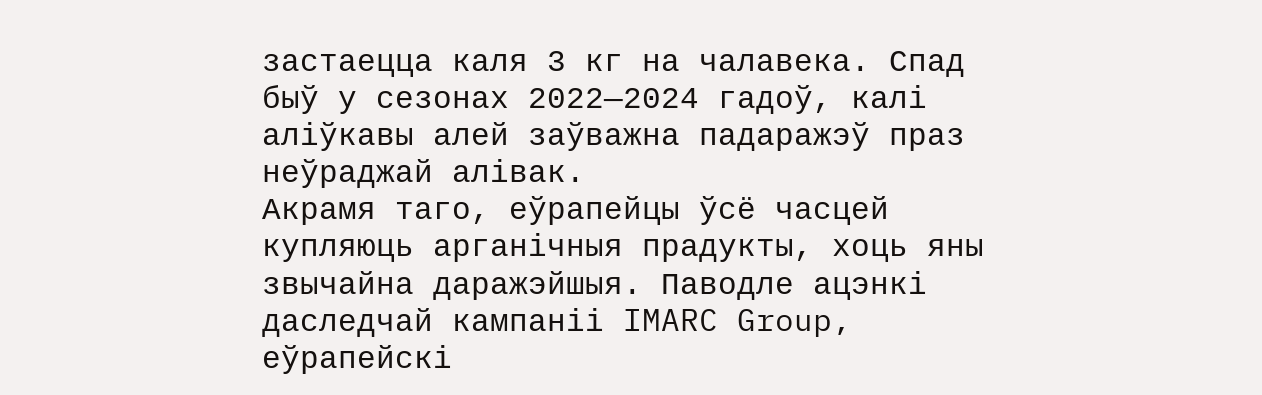застаецца каля 3 кг на чалавека. Спад быў у сезонах 2022—2024 гадоў, калі аліўкавы алей заўважна падаражэў праз неўраджай алівак.
Акрамя таго, еўрапейцы ўсё часцей купляюць арганічныя прадукты, хоць яны звычайна даражэйшыя. Паводле ацэнкі даследчай кампаніі IMARC Group, еўрапейскі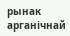рынак арганічнай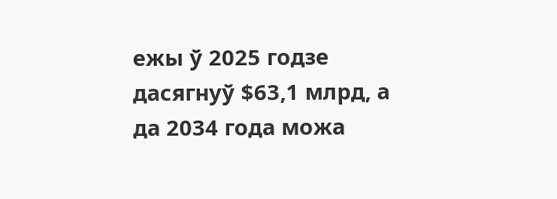ежы ў 2025 годзе дасягнуў $63,1 млрд, а да 2034 года можа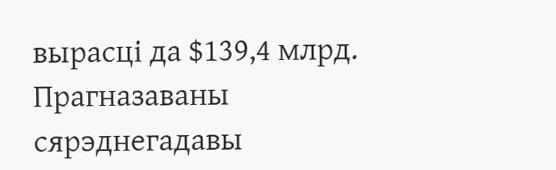вырасці да $139,4 млрд. Прагназаваны сярэднегадавы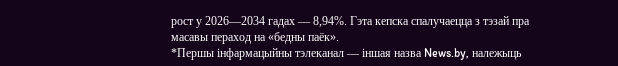рост у 2026—2034 гадах — 8,94%. Гэта кепска спалучаецца з тэзай пра масавы пераход на «бедны паёк».
*Першы інфармацыйны тэлеканал — іншая назва News.by, належыць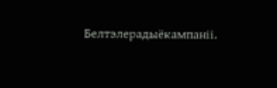Белтэлерадыёкампаніі.